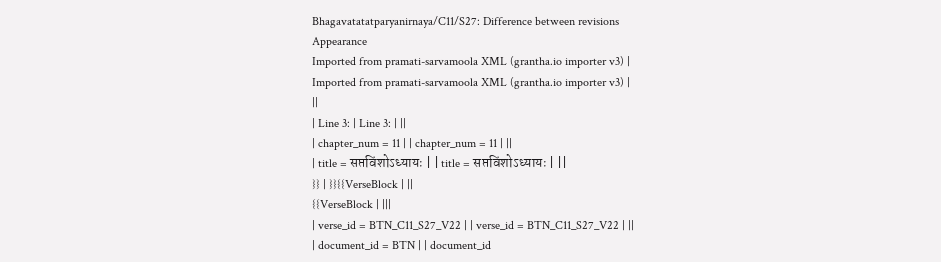Bhagavatatatparyanirnaya/C11/S27: Difference between revisions
Appearance
Imported from pramati-sarvamoola XML (grantha.io importer v3) |
Imported from pramati-sarvamoola XML (grantha.io importer v3) |
||
| Line 3: | Line 3: | ||
| chapter_num = 11 | | chapter_num = 11 | ||
| title = सप्तविंशोऽध्यायः | | title = सप्तविंशोऽध्यायः | ||
}} | }}{{VerseBlock | ||
{{VerseBlock | |||
| verse_id = BTN_C11_S27_V22 | | verse_id = BTN_C11_S27_V22 | ||
| document_id = BTN | | document_id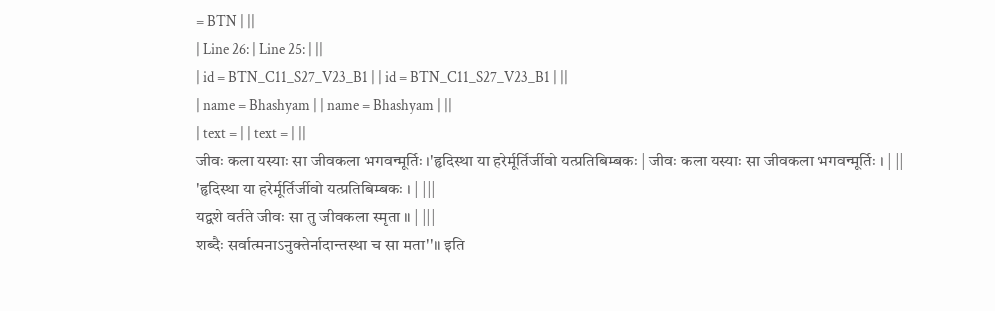= BTN | ||
| Line 26: | Line 25: | ||
| id = BTN_C11_S27_V23_B1 | | id = BTN_C11_S27_V23_B1 | ||
| name = Bhashyam | | name = Bhashyam | ||
| text = | | text = | ||
जीवः कला यस्याः सा जीवकला भगवन्मूर्तिः ।'हृदिस्था या हरेर्मूर्तिर्जीवो यत्प्रतिबिम्बकः | जीवः कला यस्याः सा जीवकला भगवन्मूर्तिः । | ||
'हृदिस्था या हरेर्मूर्तिर्जीवो यत्प्रतिबिम्बकः । | |||
यद्वशे वर्तते जीवः सा तु जीवकला स्मृता ॥ | |||
शब्दैः सर्वात्मनाऽनुक्तेर्नादान्तस्था च सा मता''॥ इति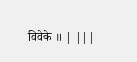विवेके ॥ | |||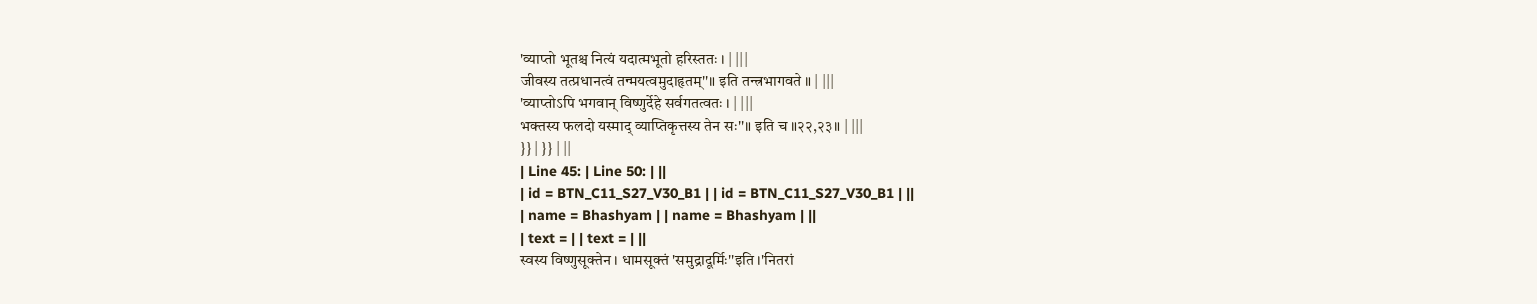'व्याप्तो भूतश्च नित्यं यदात्मभूतो हरिस्ततः । | |||
जीवस्य तत्प्रधानत्वं तन्मयत्वमुदाहृतम्''॥ इति तन्त्रभागवते ॥ | |||
'व्याप्तोऽपि भगवान् विष्णुर्देहे सर्वगतत्वतः । | |||
भक्तस्य फलदो यस्माद् व्याप्तिकृत्तस्य तेन सः''॥ इति च ॥२२,२३॥ | |||
}} | }} | ||
| Line 45: | Line 50: | ||
| id = BTN_C11_S27_V30_B1 | | id = BTN_C11_S27_V30_B1 | ||
| name = Bhashyam | | name = Bhashyam | ||
| text = | | text = | ||
स्वस्य विष्णुसूक्तेन । धामसूक्तं 'समुद्रादूर्मिः''इति ।'नितरां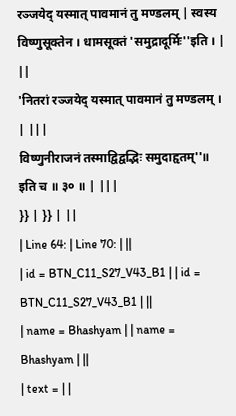रञ्जयेद् यस्मात् पावमानं तु मण्डलम् | स्वस्य विष्णुसूक्तेन । धामसूक्तं 'समुद्रादूर्मिः''इति । | ||
'नितरां रञ्जयेद् यस्मात् पावमानं तु मण्डलम् । | |||
विष्णुनीराजनं तस्माद्विद्वद्भिः समुदाहृतम्''॥ इति च ॥ ३० ॥ | |||
}} | }} | ||
| Line 64: | Line 70: | ||
| id = BTN_C11_S27_V43_B1 | | id = BTN_C11_S27_V43_B1 | ||
| name = Bhashyam | | name = Bhashyam | ||
| text = | |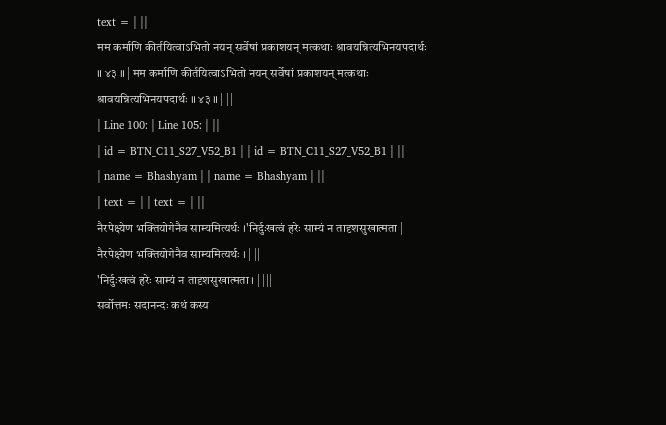text = | ||
मम कर्माणि कीर्तयित्वाऽभितो नयन् सर्वेषां प्रकाशयन् मत्कथाः श्रावयन्नित्यभिनयपदार्थः ॥ ४३ ॥ | मम कर्माणि कीर्तयित्वाऽभितो नयन् सर्वेषां प्रकाशयन् मत्कथाः श्रावयन्नित्यभिनयपदार्थः ॥ ४३ ॥ | ||
| Line 100: | Line 105: | ||
| id = BTN_C11_S27_V52_B1 | | id = BTN_C11_S27_V52_B1 | ||
| name = Bhashyam | | name = Bhashyam | ||
| text = | | text = | ||
नैरपेक्ष्येण भक्तियोगेनैव साम्यमित्यर्थः ।'निर्दुःखत्वं हरेः साम्यं न तादृशसुखात्मता | नैरपेक्ष्येण भक्तियोगेनैव साम्यमित्यर्थः । | ||
'निर्दुःखत्वं हरेः साम्यं न तादृशसुखात्मता । | |||
सर्वोत्तमः सदानन्दः कथं कस्य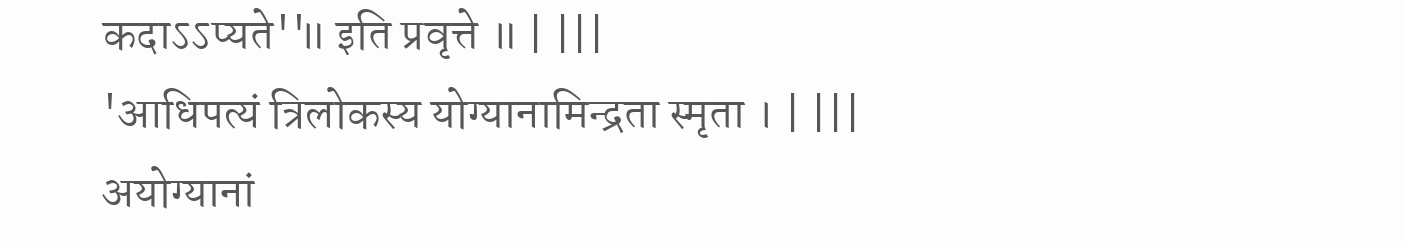कदाऽऽप्यते''॥ इति प्रवृत्ते ॥ | |||
'आधिपत्यं त्रिलोकस्य योग्यानामिन्द्रता स्मृता । | |||
अयोग्यानां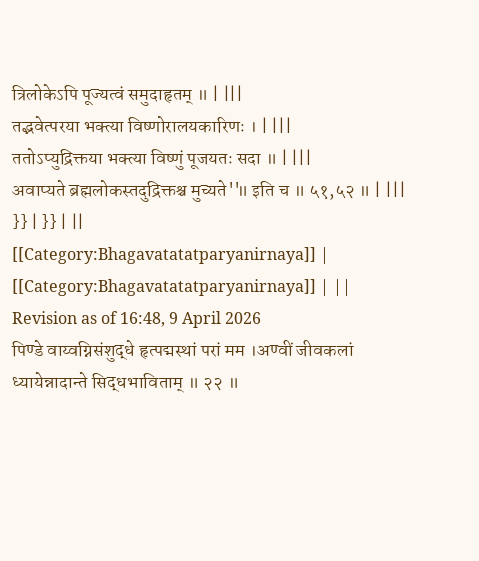त्रिलोकेऽपि पूज्यत्वं समुदाहृतम् ॥ | |||
तद्भवेत्परया भक्त्या विष्णोरालयकारिणः । | |||
ततोऽप्युद्रिक्तया भक्त्या विष्णुं पूजयतः सदा ॥ | |||
अवाप्यते ब्रह्मलोकस्तदुद्रिक्तश्च मुच्यते''॥ इति च ॥ ५१,५२ ॥ | |||
}} | }} | ||
[[Category:Bhagavatatatparyanirnaya]] | [[Category:Bhagavatatatparyanirnaya]] | ||
Revision as of 16:48, 9 April 2026
पिण्डे वाय्वग्निसंशुद्धे हृत्पद्मस्थां परां मम ।अण्वीं जीवकलां ध्यायेन्नादान्ते सिद्धभाविताम् ॥ २२ ॥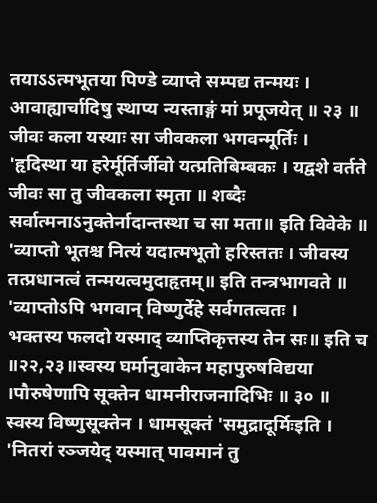तयाऽऽत्मभूतया पिण्डे व्याप्ते सम्पद्य तन्मयः । आवाह्यार्चादिषु स्थाप्य न्यस्ताङ्गं मां प्रपूजयेत् ॥ २३ ॥
जीवः कला यस्याः सा जीवकला भगवन्मूर्तिः ।
'हृदिस्था या हरेर्मूर्तिर्जीवो यत्प्रतिबिम्बकः । यद्वशे वर्तते जीवः सा तु जीवकला स्मृता ॥ शब्दैः सर्वात्मनाऽनुक्तेर्नादान्तस्था च सा मता॥ इति विवेके ॥ 'व्याप्तो भूतश्च नित्यं यदात्मभूतो हरिस्ततः । जीवस्य तत्प्रधानत्वं तन्मयत्वमुदाहृतम्॥ इति तन्त्रभागवते ॥ 'व्याप्तोऽपि भगवान् विष्णुर्देहे सर्वगतत्वतः ।
भक्तस्य फलदो यस्माद् व्याप्तिकृत्तस्य तेन सः॥ इति च ॥२२,२३॥स्वस्य घर्मानुवाकेन महापुरुषविद्यया ।पौरुषेणापि सूक्तेन धामनीराजनादिभिः ॥ ३० ॥
स्वस्य विष्णुसूक्तेन । धामसूक्तं 'समुद्रादूर्मिःइति ।
'नितरां रञ्जयेद् यस्मात् पावमानं तु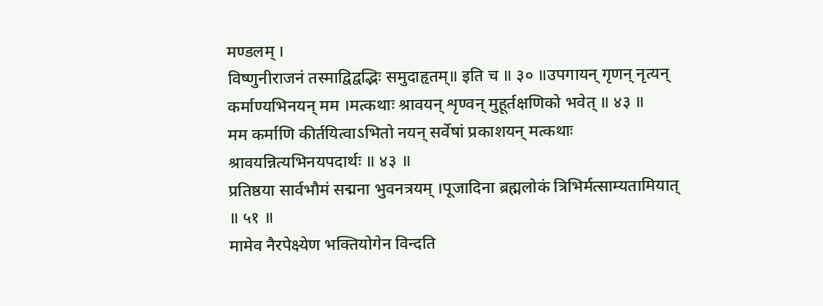मण्डलम् ।
विष्णुनीराजनं तस्माद्विद्वद्भिः समुदाहृतम्॥ इति च ॥ ३० ॥उपगायन् गृणन् नृत्यन् कर्माण्यभिनयन् मम ।मत्कथाः श्रावयन् शृण्वन् मुहूर्तक्षणिको भवेत् ॥ ४३ ॥
मम कर्माणि कीर्तयित्वाऽभितो नयन् सर्वेषां प्रकाशयन् मत्कथाः श्रावयन्नित्यभिनयपदार्थः ॥ ४३ ॥
प्रतिष्ठया सार्वभौमं सद्मना भुवनत्रयम् ।पूजादिना ब्रह्मलोकं त्रिभिर्मत्साम्यतामियात् ॥ ५१ ॥
मामेव नैरपेक्ष्येण भक्तियोगेन विन्दति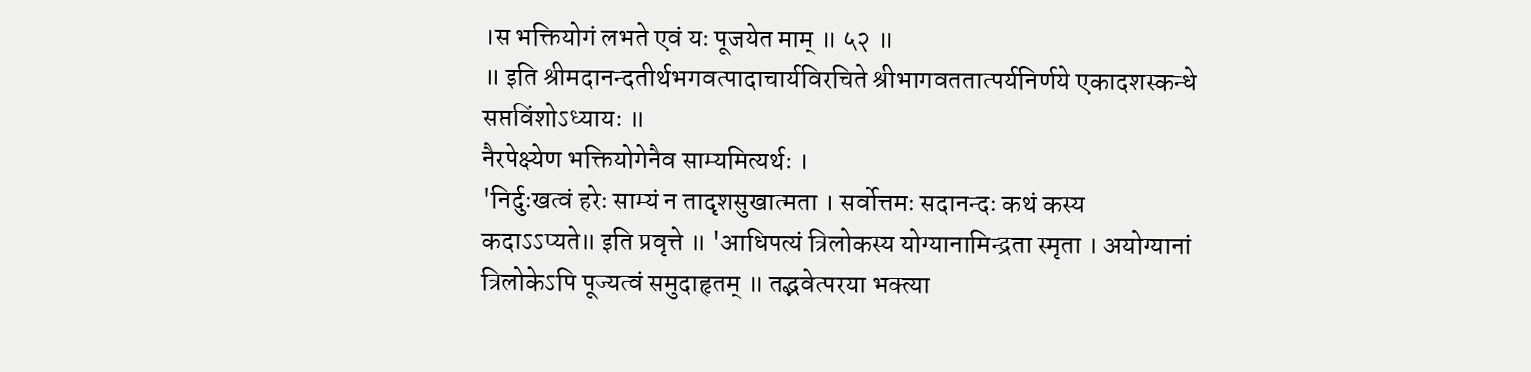।स भक्तियोगं लभते एवं यः पूजयेत माम् ॥ ५२ ॥
॥ इति श्रीमदानन्दतीर्थभगवत्पादाचार्यविरचिते श्रीभागवततात्पर्यनिर्णये एकादशस्कन्धे सप्तविंशोऽध्यायः ॥
नैरपेक्ष्येण भक्तियोगेनैव साम्यमित्यर्थः ।
'निर्दुःखत्वं हरेः साम्यं न तादृशसुखात्मता । सर्वोत्तमः सदानन्दः कथं कस्य कदाऽऽप्यते॥ इति प्रवृत्ते ॥ 'आधिपत्यं त्रिलोकस्य योग्यानामिन्द्रता स्मृता । अयोग्यानां त्रिलोकेऽपि पूज्यत्वं समुदाहृतम् ॥ तद्भवेत्परया भक्त्या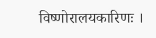विष्णोरालयकारिणः ।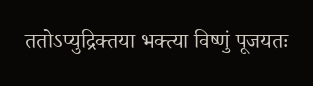ततोऽप्युद्रिक्तया भक्त्या विष्णुं पूजयतः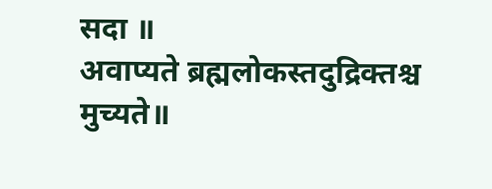सदा ॥
अवाप्यते ब्रह्मलोकस्तदुद्रिक्तश्च मुच्यते॥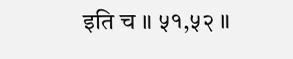इति च ॥ ५१,५२ ॥